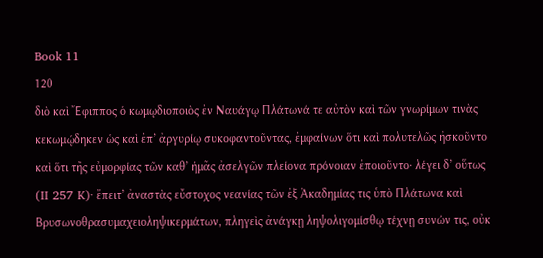Book 11
120
διὸ καὶ Ἔφιππος ὁ κωμῳδιοποιὸς ἐν Ναυάγῳ Πλάτωνά τε αὐτὸν καὶ τῶν γνωρίμων τινὰς κεκωμῴδηκεν ὡς καὶ ἐπ’ ἀργυρίῳ συκοφαντοῦντας, ἐμφαίνων ὅτι καὶ πολυτελῶς ἠσκοῦντο καὶ ὅτι τῆς εὐμορφίας τῶν καθ’ ἡμᾶς ἀσελγῶν πλείονα πρόνοιαν ἐποιοῦντο· λέγει δ’ οὕτως (II 257 K)· ἔπειτ’ ἀναστὰς εὔστοχος νεανίας τῶν ἐξ Ἀκαδημίας τις ὑπὸ Πλάτωνα καὶ Βρυσωνοθρασυμαχειοληψικερμάτων, πληγεὶς ἀνάγκῃ ληψολιγομίσθῳ τέχνῃ συνών τις, οὐκ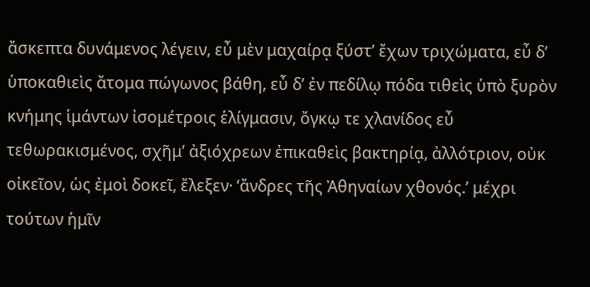ἄσκεπτα δυνάμενος λέγειν, εὖ μὲν μαχαίρᾳ ξύστ’ ἔχων τριχώματα, εὖ δ’ ὑποκαθιεὶς ἄτομα πώγωνος βάθη, εὖ δ’ ἐν πεδίλῳ πόδα τιθεὶς ὑπὸ ξυρὸν κνήμης ἱμάντων ἰσομέτροις ἑλίγμασιν, ὄγκῳ τε χλανίδος εὖ τεθωρακισμένος, σχῆμ’ ἀξιόχρεων ἐπικαθεὶς βακτηρίᾳ, ἀλλότριον, οὐκ οἰκεῖον, ὡς ἐμοὶ δοκεῖ, ἔλεξεν· ‘ἄνδρες τῆς Ἀθηναίων χθονός.’ μέχρι τούτων ἡμῖν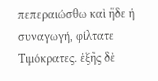πεπεραιώσθω καὶ ἥδε ἡ συναγωγή, φίλτατε Τιμόκρατες. ἑξῆς δὲ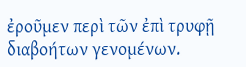ἐροῦμεν περὶ τῶν ἐπὶ τρυφῇ διαβοήτων γενομένων.